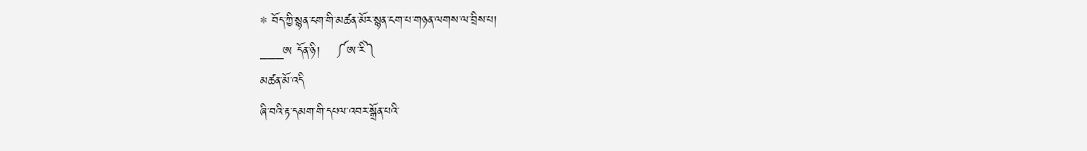* བོད་ཀྱི་སྙན་ངག་གི་མཚན་མོར་སྙན་ངག་པ་གཉན་ལགས་ལ་བྲིས་པ།
___ཨ དོན་ཉི།    ༼ཨ་རི༽
མཚན་མོ་འདི
ཞི་བའི་རྟ་དམག་གི་དཔལ་འབར་སྒྲོན་པའི་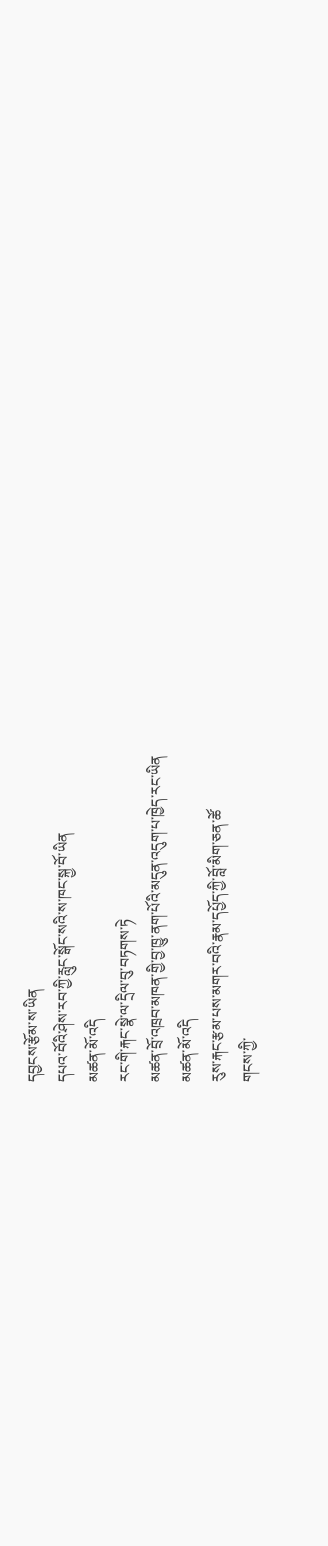དབྱངས་རྩོམ་ས་ཡིན
དཔའ་བོའི་ཤེས་རབ་ཀྱི་རླུང་སྒོང་སའི་ས་ཁང་སྐྱ་བོ་ཡིན
མཚན་མོ་འདི
རང་གི་རྐང་སྣེ་ལ་དྲིལ་བུ་བཏགས་ཏེ
མཚན་བྲོ་འཁྲབ་མཁན་གྱི་བྱ་ཁྱུ་ནག་པོའི་མདུན་འདུག་པ་ཁྱེད་རང་ཡིན
མཚན་མོ་འདི
རུས་རྐང་རྩམ་པས་མགར་བའི་རྣམ་དཔྱོད་ཀྱི་བློ་མིག་ཅན་ཚོ
གངས་ཀྱི་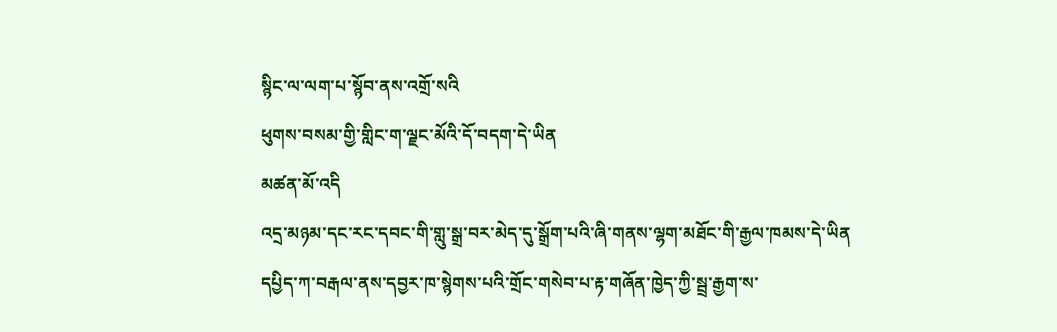སྙིང་ལ་ལག་པ་སྙོབ་ནས་འགྲོ་སའི
ཕུགས་བསམ་གྱི་གླིང་ག་ལྗང་མོའི་དོ་བདག་དེ་ཡིན
མཚན་མོ་འདི
འདྲ་མཉམ་དང་རང་དབང་གི་གླུ་སྒྲ་བར་མེད་དུ་སྒྲོག་པའི་ཞི་གནས་ལྷག་མཐོང་གི་རྒྱལ་ཁམས་དེ་ཡིན
དཔྱིད་ཀ་བརྒལ་ནས་དབྱར་ཁ་སྙེགས་པའི་གྲོང་གསེབ་པ་རྟ་གཞོན་ཁྱེད་ཀྱི་སྦྲ་རྒྱག་ས་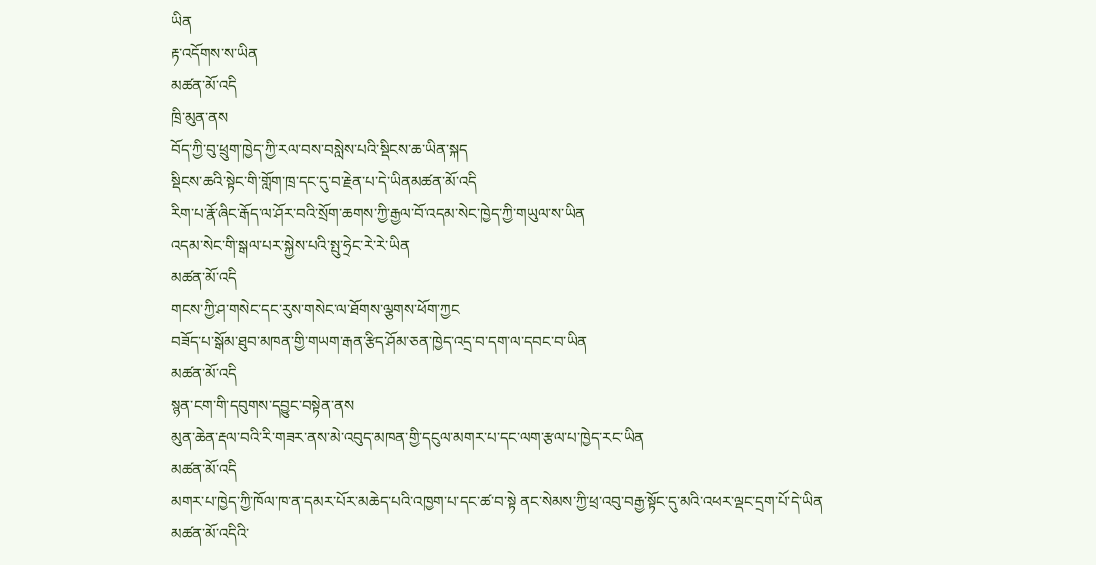ཡིན
རྟ་འདོགས་ས་ཡིན
མཚན་མོ་འདི
ཁྲི་མུན་ནས
བོད་ཀྱི་བུ་ཕྲུག་ཁྱེད་ཀྱི་རལ་བས་བསླེས་པའི་སྡིངས་ཆ་ཡིན་སྐད
སྡིངས་ཆའི་སྟེང་གི་གློག་ཁྲ་དང་དུ་བ་རྗེན་པ་དེ་ཡིནམཚན་མོ་འདི
རིག་པ་རྣོ་ཞིང་རྒོད་ལ་ཤོར་བའི་སྲོག་ཆགས་ཀྱི་རྒྱལ་བོ་འདམ་སེང་ཁྱེད་ཀྱི་གཡུལ་ས་ཡིན
འདམ་སེང་གི་སྒལ་པར་སྐྱེས་པའི་སྤུ་ཧྲེང་རེ་རེ་ཡིན
མཚན་མོ་འདི
གངས་ཀྱི་ཤ་གསེང་དང་རུས་གསེང་ལ་ཐོགས་ལྕགས་ཕོག་ཀྱང
བཟོད་པ་སྒོམ་ཐུབ་མཁན་གྱི་གཡག་རྒན་རྩིད་ཤོམ་ཅན་ཁྱེད་འདྲ་བ་དག་ལ་དབང་བ་ཡིན
མཚན་མོ་འདི
སྙན་ངག་གི་དབུགས་དབྱུང་བསྟེན་ནས
མུན་ཆེན་རྡལ་བའི་རི་གཟར་ནས་མེ་འབུད་མཁན་གྱི་དངུལ་མགར་པ་དང་ལག་རྩལ་པ་ཁྱེད་རང་ཡིན
མཚན་མོ་འདི
མགར་པ་ཁྱེད་ཀྱི་ཁོལ་ཁ་ན་དམར་པོར་མཆེད་པའི་འཁྱག་པ་དང་ཚ་བ་སྟེ ནང་སེམས་ཀྱི་ཕྲ་འབུ་བརྒྱ་སྟོང་དུ་མའི་འཕར་ལྡང་དྲག་པོ་དེ་ཡིན
མཚན་མོ་འདིའི་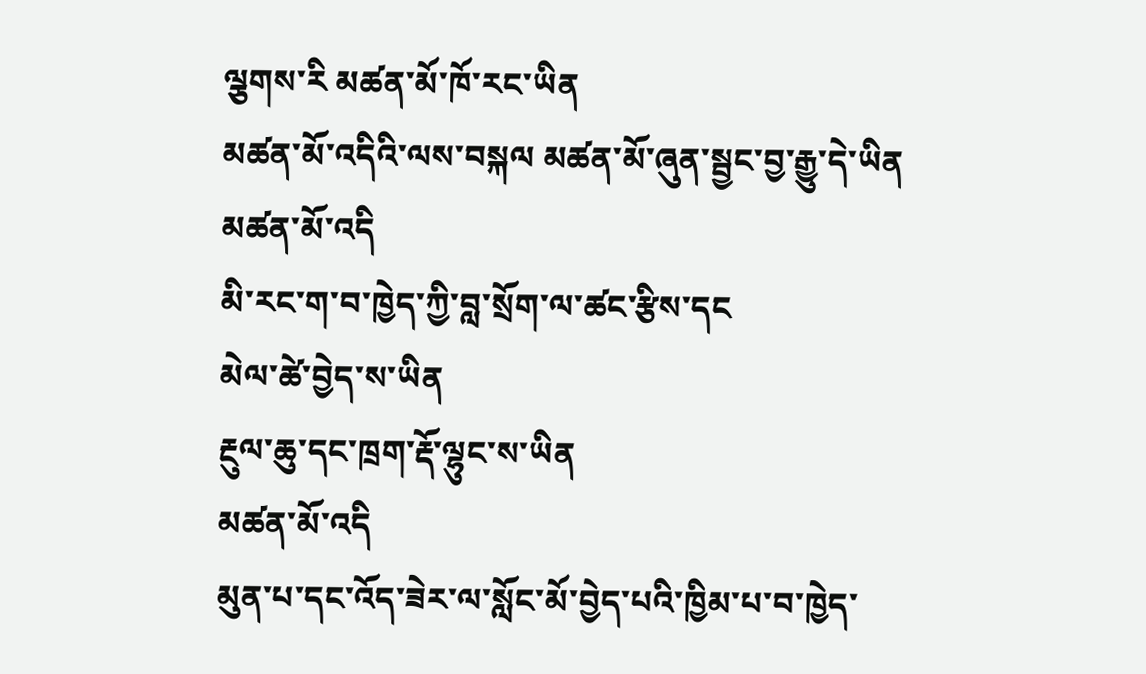ལྕགས་རི མཚན་མོ་ཁོ་རང་ཡིན
མཚན་མོ་འདིའི་ལས་བསྐལ མཚན་མོ་ཞུན་སྦྱང་བྱ་རྒྱུ་དེ་ཡིན
མཚན་མོ་འདི
མི་རང་ག་བ་ཁྱེད་ཀྱི་བླ་སྲོག་ལ་ཚང་རྩིས་དང
མེལ་ཚེ་བྱེད་ས་ཡིན
རྔུལ་ཆུ་དང་ཁྲག་རྡོ་ལྷུང་ས་ཡིན
མཚན་མོ་འདི
མུན་པ་དང་འོད་ཟེར་ལ་སློང་མོ་བྱེད་པའི་ཁྱིམ་པ་བ་ཁྱེད་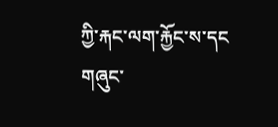ཀྱི་རྐང་ལག་རྐྱོང་ས་དང
གཞུང་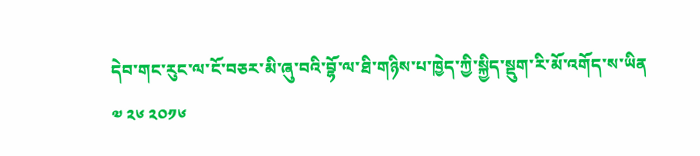དེབ་གང་རུང་ལ་ངོ་བཅར་མི་ཞུ་བའི་བྷོ་ལ་ཐི་གཉིས་པ་ཁྱེད་ཀྱི་སྐྱིད་སྡུག་རི་མོ་འགོད་ས་ཡིན
༧ ༢༦ ༢༠༡༦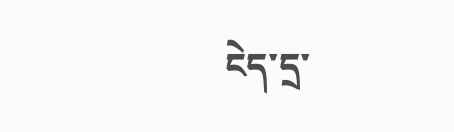ངེད་དྲ་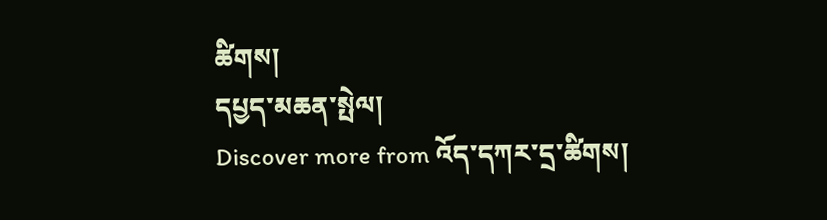ཚིགས།
དཔྱད་མཆན་སྤེལ།
Discover more from འོད་དཀར་དྲ་ཚིགས།